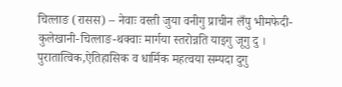चित्लाङ (रासस) – नेवाः वस्ती जुया वनीगु प्राचीन लँपु भीमफेदी-कुलेखानी-चित्लाङ-थक्वाः मार्गया स्तरोन्नति याइगु जूगु दु । पुरातात्विक,ऐतिहासिक व धार्मिक महत्वया सम्पदा दुगु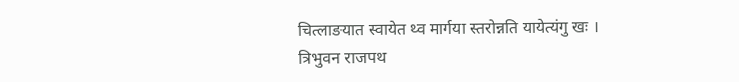चित्लाङयात स्वायेत थ्व मार्गया स्तरोन्नति यायेत्यंगु खः ।
त्रिभुवन राजपथ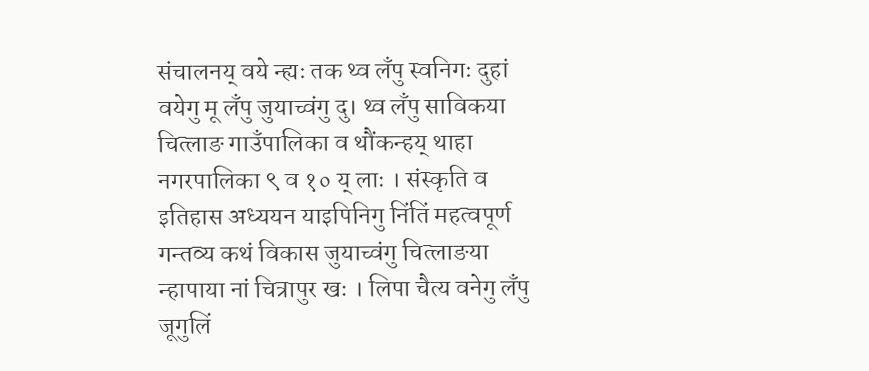संचालनय् वये न्ह्यः तक थ्व लँपु स्वनिगः दुहां वयेगु मू लँपु जुयाच्वंगु दु। थ्व लँपु साविकया चित्लाङ गाउँपालिका व थौंकन्हय् थाहा नगरपालिका ९ व १० य् लाः । संस्कृति व इतिहास अध्ययन याइपिनिगु निंतिं महत्वपूर्ण गन्तव्य कथं विकास जुयाच्वंगु चित्लाङया न्हापाया नां चित्रापुर खः । लिपा चैत्य वनेगु लँपु जूगुलिं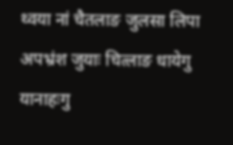थ्वया नां चैतलाङ जुलसा लिपा अपभ्रंश जुयाः चित्लाङ धायेगु यानाहःगु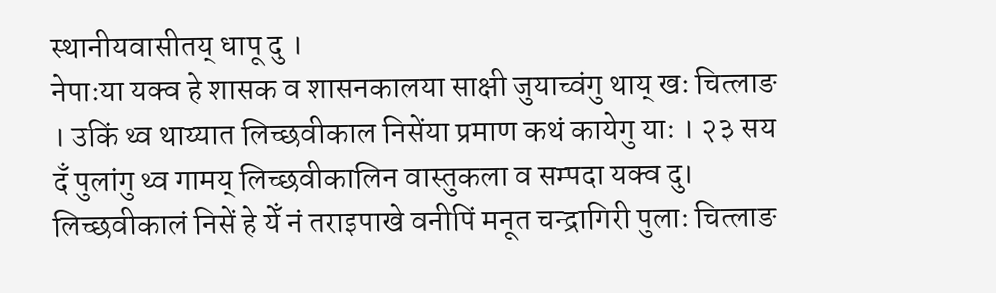स्थानीयवासीतय् धापू दु ।
नेपाःया यक्व हे शासक व शासनकालया साक्षी जुयाच्वंगु थाय् खः चित्लाङ । उकिं थ्व थाय्यात लिच्छवीकाल निसेंया प्रमाण कथं कायेगु याः । २३ सय दँ पुलांगु थ्व गामय् लिच्छवीकालिन वास्तुकला व सम्पदा यक्व दु। लिच्छवीकालं निसें हे येँ नं तराइपाखे वनीपिं मनूत चन्द्रागिरी पुलाः चित्लाङ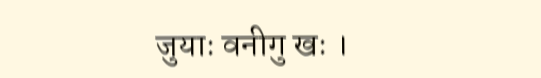जुयाः वनीगु खः ।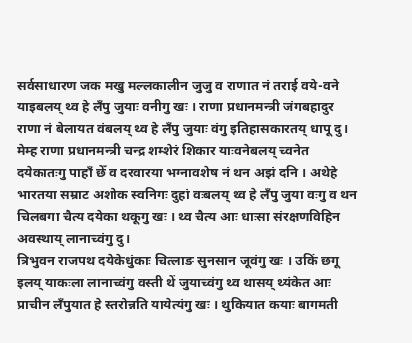सर्वसाधारण जक मखु मल्लकालीन जुजु व राणात नं तराई वये-वने याइबलय् थ्व हे लँपु जुयाः वनीगु खः । राणा प्रधानमन्त्री जंगबहादुर राणा नं बेलायत वंबलय् थ्व हे लँपु जुयाः वंगु इतिहासकारतय् धापू दु। मेम्ह राणा प्रधानमन्त्री चन्द्र शम्शेरं शिकार याःवनेबलय् च्वनेत दयेकातःगु पाहाँ छेँ व दरवारया भग्नावशेष नं थन अझं दनि । अथेहे भारतया सम्राट अशोक स्वनिगः दुहां वःबलय् थ्व हे लँपु जुया वःगु व थन चिलबगा चैत्य दयेका थकूगु खः । थ्व चैत्य आः धाःसा संरक्षणविहिन अवस्थाय् लानाच्वंगु दु।
त्रिभुवन राजपथ दयेकेधुंकाः चित्लाङ सुनसान जूवंगु खः । उकिं छगू इलय् याकःला लानाच्वंगु वस्ती थें जुयाच्वंगु थ्व थासय् थ्यंकेत आः प्राचीन लँपुयात हे स्तरोन्नति यायेत्यंगु खः । थुकियात कयाः बागमती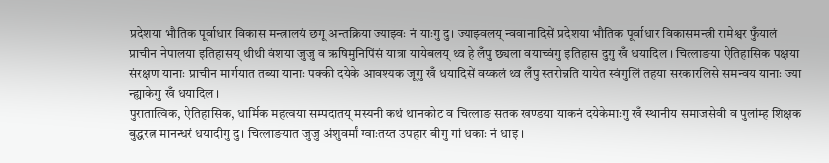प्रदेशया भौतिक पूर्वाधार विकास मन्त्रालयं छगू अन्तक्रिया ज्याझ्वः नं याःगु दु। ज्याझ्वलय् न्ववानादिसें प्रदेशया भौतिक पूर्वाधार विकासमन्त्री रामेश्वर फुँयालं प्राचीन नेपालया इतिहासय् थीथी वंशया जुजु व ऋषिमुनिपिंसं यात्रा यायेबलय् थ्व हे लँपु छ्यला वयाच्वंगु इतिहास दुगु खँ धयादिल । चित्लाङया ऐतिहासिक पक्षया संरक्षण यानाः प्राचीन मार्गयात तब्या यानाः पक्की दयेके आवश्यक जूगु खँ धयादिसें वय्कलं थ्व लँपु स्तरोन्नति यायेत स्वंगुलिं तहया सरकारलिसे समन्वय यानाः ज्या न्ह्याकेगु खँ धयादिल ।
पुरातात्विक, ऐतिहासिक, धार्मिक महत्वया सम्पदातय् मस्यनी कथं थानकोट व चित्लाङ सतक खण्डया याकनं दयेकेमाःगु खँ स्थानीय समाजसेवी व पुलांम्ह शिक्षक बुद्धरत्न मानन्धरं धयादीगु दु। चित्लाङयात जुजु अंशुवर्मां ग्वाःतय्त उपहार बीगु गां धकाः नं धाइ ।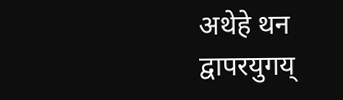अथेहे थन द्वापरयुगय्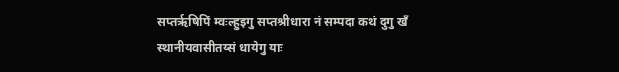सप्तऋृषिपिं म्वःल्हुइगु सप्तश्रीधारा नं सम्पदा कथं दुगु खँ स्थानीयवासीतय्सं धायेगु याः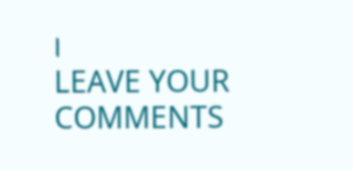।
LEAVE YOUR COMMENTS